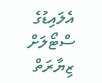އެލައިޑުގެ ސްޓޯލަށް ޒިޔާރަތް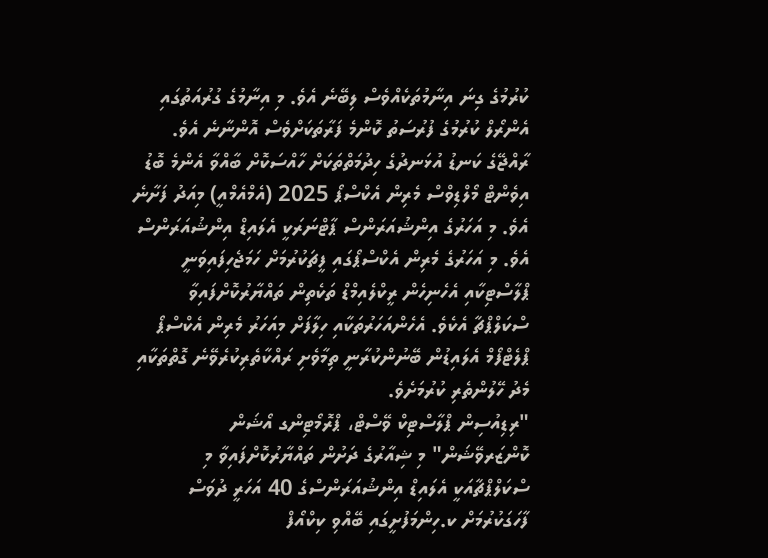ކުރުމުގެ ގިނަ އިނާމުތަކެއްވެސް ލިބޭނެ އެވެ. މި އިނާމުގެ ގުރުއަތުގައި އެންރޯލް ކުރުމުގެ ފުރުސަތު ކޮންމެ ފަރާތަކަށްވެސް އޮންނާނެ އެވެ.
ރާއްޖޭގެ ކަނޑު އުޅަނދުގެ ހިދުމަތްތަކަށް ހާއްސަކޮށް ބާއްވާ އެންމެ ބޮޑު އިވެންޓް މޯލްޑިވްސް މެރިން އެކްސްޕޯ 2025 (އެމްއެމްއީ) މިއަދު ފަށާނެ އެވެ. މި އަހަރުގެ އިންޝުއަރަންސް ޕާޓްނަރަކީ އެލައިޑް އިންޝުއަރަންސް އެވެ. މި އަހަރުގެ މެރިން އެކްސްޕޯގައި ފީޗަކުރުމަށް ހަމަޖެހިފައިވަނީ ޕްލާސްޓިކާއި އެހެނިހެން ރީކްލެއިމްޑް ތަކެތިން ތައްޔާރުކޮށްފައިވާ ސްކަލްޕްޗާ އެކެވެ. އެހެންއަހަރުތަކާއި ހިލާފަށް މިއަހަރު މެރިން އެކްސްޕޯ ޕްލެޓްފޯމް އެލައިޑުން ބޭނުންކުރާނީ ތިމާވެށި ރައްކާތެރިކުރެވޭނެ ގޮތްތަކާއި މެދު ހޭލުންތެރި ކުރުމަށެވެ.
"ރިޑިއުސިން ޕްލާސްޓިކް ވޭސްޓް، ޕްރޮމޯޓިންގ އޯޝަން ކޮންޒަރވޭޝަން" މި ޝިއާރުގެ ދަށުން ތައްޔާރުކޮށްފައިވާ މި ސްކަލްޕްޗާއަކީ އެލައިޑް އިންޝުއަރަންސްގެ 40 އަހަރީ ދުވަސް ފާހަގަކުރުމަށް ކ.ހިންމަފުށީގައި ބޭއްވި ކިކްއޯފް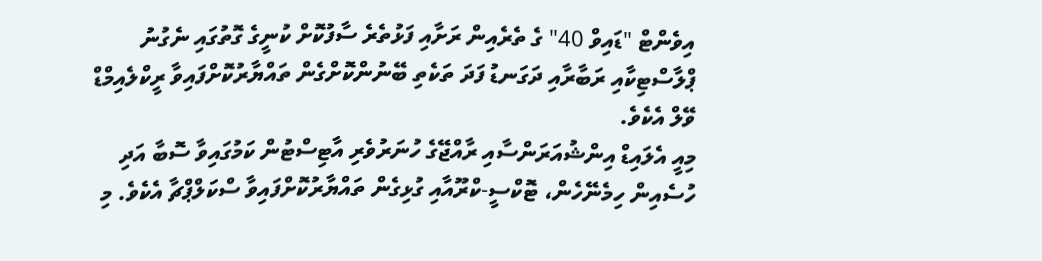އިވެންޓް "ޑައިވް 40" ގެ ތެރެއިން ރަށާއި ފަޅުތެރެ ސާފުކޮށް ކުނީގެ ގޮތުގައި ނެގުނު ޕްލާސްޓިކާއި ރަބާރާއި ދަގަނޑު ފަދަ ތަކެތި ބޭނުންކޮށްގެން ތައްޔާރުކޮށްފައިވާ ރީކްލެއިމްޑް ވޭލް އެކެވެ.
މިއީ އެލައިޑް އިންޝުއަރަންސާއި ރާއްޖޭގެ ހުނަރުވެރި އާޓިސްޓުން ކަމުގައިވާ ސޮބާ އަދި ހުސެއިން ހިމެނޭހެން، ޓޮކްސީ-ކްރޫއާއި ގުޅިގެން ތައްޔާރުކޮށްފައިވާ ސްކަލްޕްޗާ އެކެވެ. މި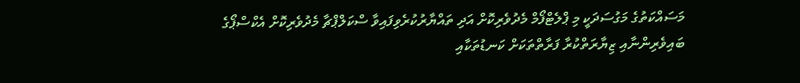މަސައްކަތުގެ މަގުސަދަކީ މި ޕްލެޓްފޯމް މެދުވެރިކޮށް އަދި ތައްޔާރުކުރެވިފައިވާ ސްކަލްޕްޗާ މެދުވެރިކޮށް އެކްސްޕޯގެ ބައިވެރިންނާއި ޒިޔާރަތްކުރާ ފަރާތްތަކަށް ކަނޑުތަކާއި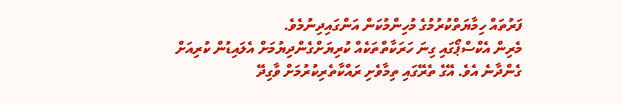ފަރުތައް ހިމާޔަތްކުރުމުގެ މުހިންމުކަން އަންގައިދިނުމެވެ.
މެރިން އެކްސްޕޯގައި ގިނަ ހަރަކާތްތަކެއް ކުރިޔަށްގެންދިޔުމަށް އެލައިޑުން ކުރިއަށް ގެންދާނެ އެވެ. އޭގެ ތެރޭގައި ތިމާވެށި ރައްކާތެރިކުރުމަށް ވާގިދޭ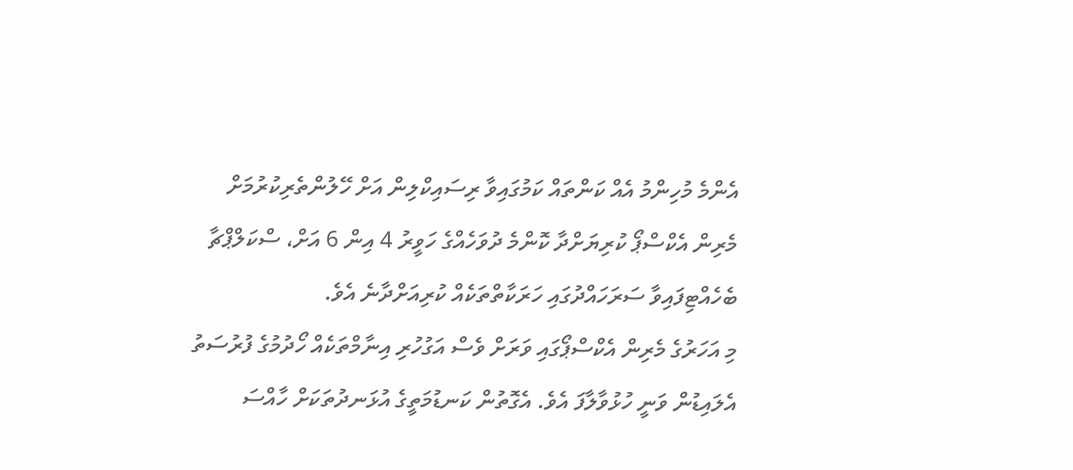އެންމެ މުހިންމު އެއް ކަންތައް ކަމުގައިވާ ރިސައިކްލިން އަށް ހޭލުންތެރިކުރުމަށް މެރިން އެކްސްޕޯ ކުރިޔަށްދާ ކޮންމެ ދުވަހެއްގެ ހަވީރު 4 އިން 6 އަށް، ސްކަލްޕްޗާ ބެހެއްޓިފައިވާ ސަރަހައްދުގައި ހަރަކާތްތަކެއް ކުރިއަށްދާނެ އެވެ.
މި އަހަރުގެ މެރިން އެކްސްޕޯގައި ވަރަށް ވެސް އަގުހުރި އިނާމްތަކެއް ހޯދުމުގެ ފުރުސަތު އެލައިޑުން ވަނީ ހުޅުވާލާފަ އެވެ. އެގޮތުން ކަނޑުމަތީގެ އުޅަނދުތަކަށް ހާއްސަ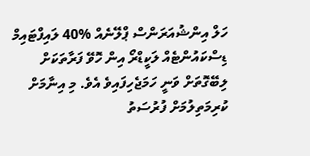ހަލް އިންޝުއަރަންސް ޕްލޭނެއް %40 ލައިފްޓައިމް ޑިސްކައުންޓެއް ލަކީޑްރޯ އިން ހޮވޭ ފަރާތަކަށް ލިބޭގޮތަށް ވަނީ ހަމަޖެހިފައިވެ އެވެ. މި އިނާމަށް ކުރިމަތިލުމަށް ފުރުސަތު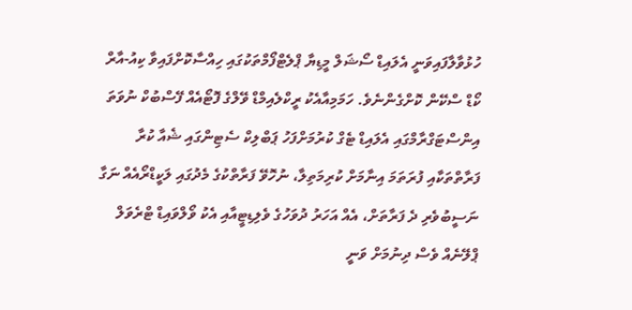ހުޅުވާލާފައިވަނީ އެލައިޑް ސޯޝަލް މީޑިޔާ ޕްލެޓްފޯމްތަކުގައި ހިއްސާކޮށްފައިވާ ކިއު-އާރް ކޯޑް ސްކޭން ކޮށްގެންނެވެ. ހަމަމިއާއެކު ރީކްލެއިމްޑް ވޭލްގެ ފޮޓޯއެއް ފޭސްބުކް ނުވަތަ އިންސްޓަގްރާމްގައި އެލައިޑް ޓެގް ކުރުމަށްފަހު ޕަބްލިކް ސެޓިންގައި ޝެއާ ކުރާ ފަރާތްތަކާއި ފުރަތަމަ އިނާމަށް ކުރިމަތިލާ، ނުހޮވޭ ފަރާތްކުގެ މެދުގައި ލަކީޑްރޯއެއް ނަގާ ނަސީބުވެރި ދެ ފަރާތަށް، އެއް އަހަރު ދުވަހުގެ ވެލިޑިޓީއާއި އެކު ވޯލްވައިޑް ޓްރެވަލް ޕްލޭނެއް ވެސް ދިނުމަށް ވަނީ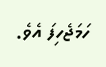ހަމަޖެހިފަ އެވެ.